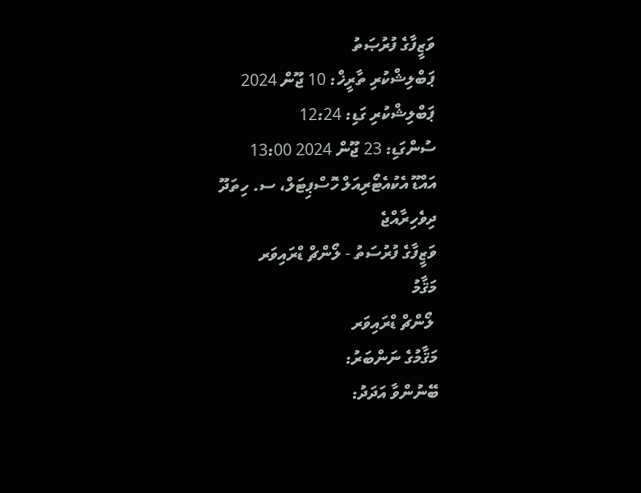ވަޒީފާގެ ފުރުޞަތު
ޕަބްލިޝްކުރި ތާރީޚް: 10 ޖޫން 2024
ޕަބްލިޝްކުރި ގަޑި: 12:24
ސުންގަޑި: 23 ޖޫން 2024 13:00
އައްޑޫ އެކުއެޓޯރިއަލް ހޮސްޕިޓަލް، ސ. ހިތަދޫ
ދިވެހިރާއްޖެ
ވަޒީފާގެ ފުރުސަތު - ލޯންޗް ޑްރައިވަރ
މަޤާމު
 ލޯންޗް ޑްރައިވަރ
މަޤާމުގެ ނަންބަރު:
ބޭނުންވާ އަދަދު: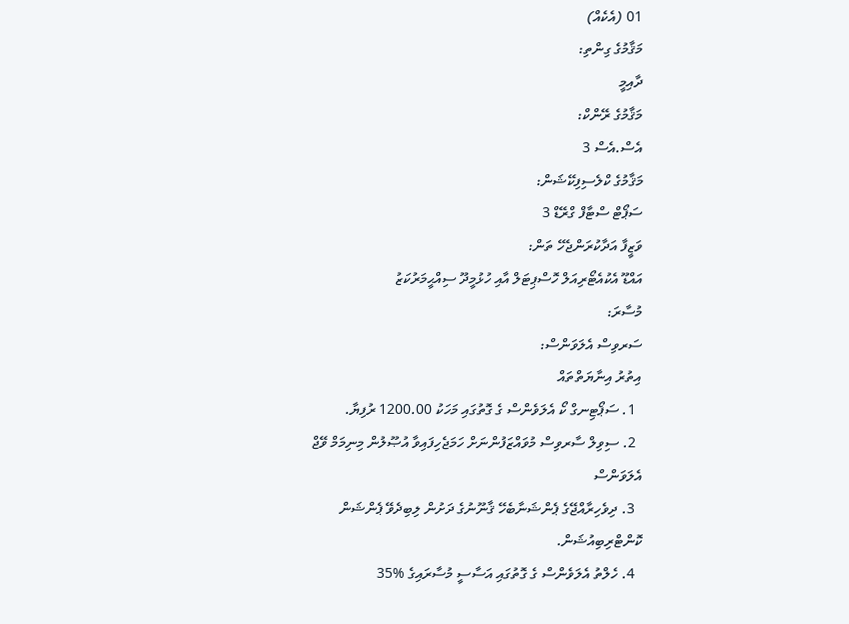01 (އެކެއް)
މަޤާމުގެ ގިންތި:
ދާއިމީ
މަޤާމުގެ ރޭންކް:
އެސް.އެސް 3
މަޤާމުގެ ކްލެސިފިކޭޝަން:
ސަޕޯޓް ސްޓާފް ގްރޭޑް 3
ވަޒީފާ އަދާކުރަންޖެހޭ ތަން:
އައްޑޫ އެކުއެޓޯރިއަލް ހޮސްޕިޓަލް އާއި ހުޅުމީދޫ ސިއްޙީމަރުކަޒު
މުސާރަ:
ސަރވިސް އެލަވަންސް:
އިތުރު އިނާޔަތްތައް
  1. ސަޕޯޓިނގް ކޯ އެލަވެންސް ގެ ގޮތުގައި މަހަކު 1200.00 ރުފިޔާ.
  2. ސިވިލް ސާރވިސް މުވައްޒަފުންނަށް ހަމަޖެހިފައިވާ އުޞޫލުން މިނިމަމް ވޭޖް އެލަވަންސް
  3. ދިވެހިރާއްޖޭގެ ޕެންޝަނާބެހޭ ޤާނޫނުގެ ދަށުން ލިބިދެވޭ ޕެންޝަން ކޮންޓްރިބިއުޝަން.
  4. ހެލްތު އެލަވެންސް ގެ ގޮތުގައި އަސާސީ މުސާރައިގެ %35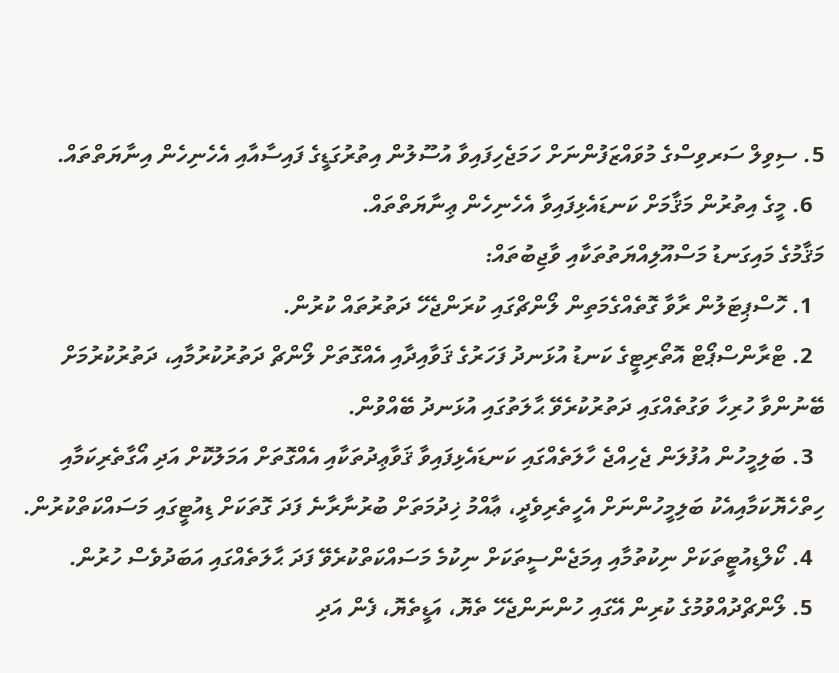5. ސިވިލް ސަރވިސްގެ މުވައްޒަފުންނަށް ހަމަޖެހިފައިވާ އުސޫލުން އިތުރުގަޑީގެ ފައިސާއާއި އެހެނިހެން އިނާޔަތްތައް.
  6. މީގެ އިތުރުން މަޤާމަށް ކަނޑައެޅިފައިވާ އެހެނިހެން ޢިނާޔަތްތައް.
މަޤާމުގެ މައިގަނޑު މަސްއޫލިއްޔަތުތަކާއި ވާޖިބުތައް:
  1. ހޮސްޕިޓަލުން ރާވާ ގޮތެއްގެމަތިން ލޯންޗްގައި ކުރަންޖެހޭ ދަތުރުތައް ކުރުން.
  2. ޓްރާންސްޕޯޓް އޮތޯރިޓީގެ ކަނޑު އުޅަނދު ފަހަރުގެ ޤަވާއިދާއި އެއްގޮތަށް ލޯންޗް ދަތުރުކުރުމާއި، ދަތުރުކުރުމަށް ބޭނުންވާ ހުރިހާ ވަގުތެއްގައި ދަތުރުކުރެވޭ ޙާލަތުގައި އުޅަނދު ބޭއްވުން.
  3. ބަލިމީހުން އުފުލަން ޖެހިއްޖެ ހާލަތެއްގައި ކަނޑައެޅިފައިވާ ޤަވާޢިދުތަކާއި އެއްގޮތަށް އަމަލުކޮށް އަދި އޯގާތެރިކަމާއި ހިތްހެޔޮކަމާއިއެކު ބަލިމީހުންނަށް އެހީތެރިވެދީ، ޢާއްމު ޚިދުމަތަށް ބުރުނާރާނެ ފަދަ ގޮތަކަށް ޑިއުޓީގައި މަސައްކަތްކުރުން.
  4. ކޯލްޑިއުޓީތަކަށް ނިކުތުމާއި އިމަޖެންސީތަކަށް ނިކުމެ މަސައްކަތްކުރެވޭ ފަދަ ޙާލަތެއްގައި އަބަދުވެސް ހުރުން.
  5. ލޯންޗްދުއްވުމުގެ ކުރިން އޭގައި ހުންނަންޖެހޭ ތެޔޮ، އަޑީތެޔޮ، ފެން އަދި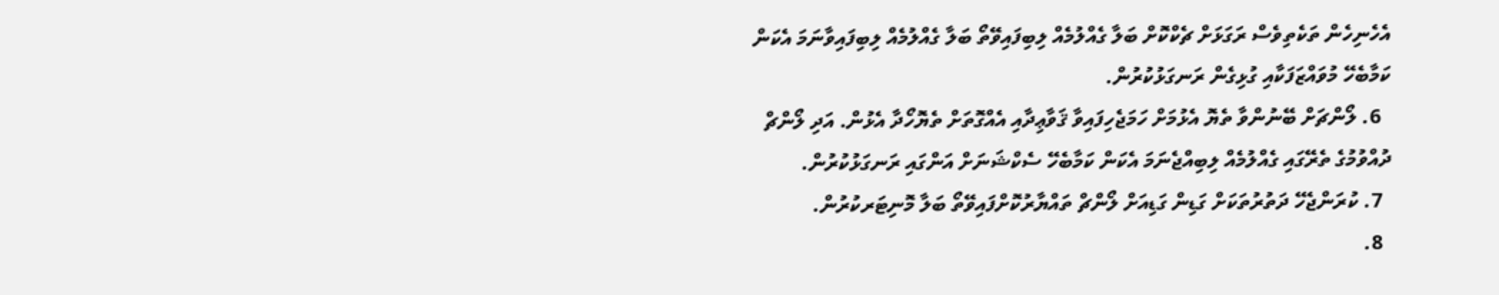އެހެނިހެން ތަކެތިވެސް ރަގަޅަށް ޗެކްކޮށް ބަލާ ގެއްލުމެއް ލިބިފައިވޭތޯ ބަލާ ގެއްލުމެއް ލިބިފައިވާނަމަ އެކަން ކަމާބެހޭ މުވައްޒަފަކާއި ގުޅިގެން ރަނގަޅުކުރުން.
  6. ލޯންޗަށް ބޭނުންވާ ތެޔޮ އެޅުމަށް ހަމަޖެހިފައިވާ ޤަވާޢިދާއި އެއްގޮތަށް ތެޔޮހޯދާ އެޅުން. އަދި ލޯންޗް ދުއްވުމުގެ ތެރޭގައި ގެއްލުމެއް ލިބިއްޖެނަމަ އެކަން ކަމާބެހޭ ސެކްޝަނަށް އަންގައި ރަނގަޅުކުރުން.
  7. ކުރަންޖެހޭ ދަތުރުތަކަށް ގަޑިން ގަޑިއަށް ލޯންޗް ތައްޔާރުކޮށްފައިވޭތޯ ބަލާ މޮނިޓަރކުރުން.
  8.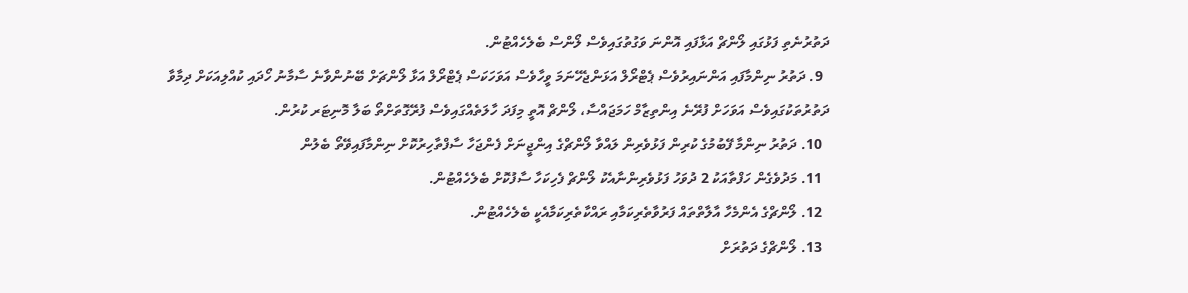ދަތުރުނެތި ފަޅުގައި ލޯންޗް އަޅާފައި އޮންނަ ވަގުތުގައިވެސް ލޯންސް ބެލެހެއްޓުން.
  9. ދަތުރު ނިންމާފައި އަންނައިރުވެސް ޕެޓްރޯލް އަޅަންޖެހޭނަމަ ވީހާވެސް އަވަހަކަސް ޕެޓްރޯލް އަޅާ ލޯންޗަށް ބޭނުންވާނެ ސާމާނު ހޯދައި ކުއްލިއަކަށް ދިމާވާ ދަތުރުތަކުގައިވެސް އަވަހަށް ފުރޭނެ އިންތިޒާމް ހަމަޖައްސާ، ލޯންޗް އޮތީ މިފަދަ ހާލަތެއްގައިވެސް ފުރޭގޮތަށްތޯ ބަލާ މޮނިޓަރ ކުރުން.
  10. ދަތުރު ނިންމާ ފޭބުމުގެ ކުރިން ފަޅުވެރިން ލައްވާ ލޯންޗްގެ އިންޖީނަށް ފެންޖަހާ ސާފްތާހިރުކޮށް ނިންމާފައިވޭތޯ ބެލުން
  11. މަދުވެގެން ހަފްތާއަކު 2 ދުވަހު ފަޅުވެރިންނާއެކު ލޯންޗް ފެހިކަހާ ސާފުކޮށް ބެލެހެއްޓުން.
  12. ލޯންޗްގެ އެންމެހާ އާލާތްތައް ފަރުވާތެރިކަމާއި ރައްކާތެރިކަމާއެކީ ބެލެހެއްޓުން.
  13. ލޯންޗްގެ ދަތުރަށް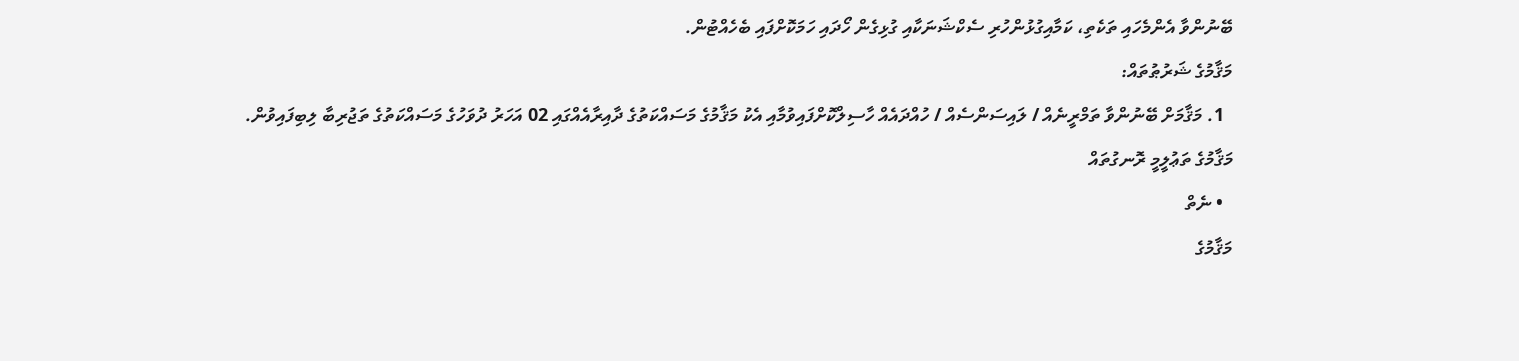ބޭނުންވާ އެންމެހައި ތަކެތި، ކަމާއިގުޅުންހުރި ސެކްޝަނަކާއި ގުޅިގެން ހޯދައި ހަމަކޮށްފައި ބެހެއްޓުން.
މަޤާމުގެ ޝަރުޠުތައް:
  1. މަޤާމަށް ބޭނުންވާ ތަމްރީނެއް / ލައިސަންސެއް / ހުއްދައެއް ހާސިލްކޮށްފައިވުމާއި އެކު މަޤާމުގެ މަސައްކަތުގެ ދާއިރާއެއްގައި 02 އަހަރު ދުވަހުގެ މަސައްކަތުގެ ތަޖުރިބާ ލިބިފައިވުން.
މަޤާމުގެ ތަޢުލީމީ ރޮނގުތައް
  • ނެތް
މަޤާމުގެ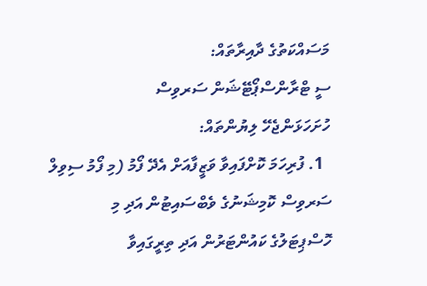މަސައްކަތުގެ ދާއިރާތައް:
ސީ ޓްރާންސްޕޯޓޭޝަން ސަރވިސް
ހުށަހަޅަންޖެހޭ ލިޔުންތައް:
  1. ފުރިހަމަ ކޮށްފައިވާ ވަޒީފާއަށް އެދޭ ފޯމު (މި ފޯމު ސިވިލް ސަރވިސް ކޮމިޝަނުގެ ވެބްސައިޓުން އަދި މި ހޮސްޕިޓަލުގެ ކައުންޓަރުން އަދި ތިރީގައިވާ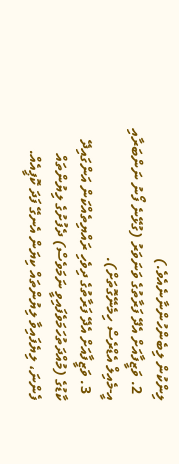ލިންކުން ލިބެންހުންނާނެއެވެ.)
  2. ވަޒީފާއަށް އެދޭ ފަރާތުގެ ވަނަވަރު (ގުޅޭނެ ފޯނު ނަންބަރާއި އީ-މެއިލް އެޑްރެސް ހިމެނޭގޮތަށް).
  3. ވަޒީފާއަށް އެދޭ ފަރާތުގެ ދިވެހި ރައްޔިތެއްކަން އަންގައިދޭ ކާޑުގެ (މުއްދަތުހަމަވެފައިވީ ނަމަވެސް) ދެފުށުގެ ލިޔުންތައް ފެންނަ، ލިޔެފައިވާ ލިޔުންތައް ކިޔަން އެނގޭ ފަދަ ކޮޕީއެއް.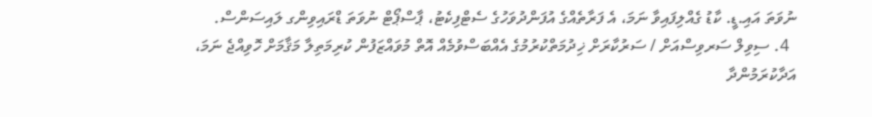ނުވަތަ އައި.ޑީ. ކާޑު ގެއްލިފައިވާ ނަމަ، އެ ފަރާތެއްގެ އުފަންދުވަހުގެ ސެޓްފިކެޓު، ޕާސްޕޯޓް ނުވަތަ ޑްރައިވިންގ ލައިސަންސް.
  4. ސިވިލް ސަރވިސްއަށް / ސަރުކާރަށް ޚިދުމަތްކުރުމުގެ އެއްބަސްވުމެއް އޮތް މުވައްޒަފުން ކުރިމަތިލާ މަޤާމަށް ހޮވިއްޖެ ނަމަ، އަދާކުރަމުންދާ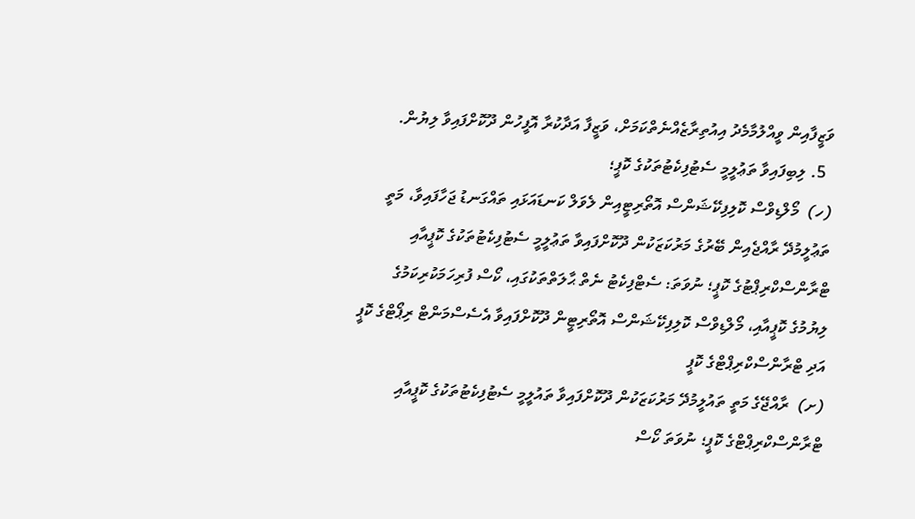ވަޒީފާއިން ވީއްލުމާމެދު އިއުތިރާޒެއްނެތްކަމަށް، ވަޒީފާ އަދާކުރާ އޮފީހުން ދޫކޮށްފައިވާ ލިޔުން.
  5. ލިބިފައިވާ ތަޢުލީމީ ސެޓުފިކެޓުތަކުގެ ކޮޕީ؛
(ހ)  މޯލްޑިވްސް ކޮލިފިކޭޝަންސް އޮތޯރިޓީއިން ލެވަލް ކަނޑައަޅައި ތައްގަނޑު ޖަހާފައިވާ، މަތީ ތަޢުލީމުދޭ ރާއްޖެއިން ބޭރުގެ މަރުކަޒަކުން ދޫކޮށްފައިވާ ތަޢުލީމީ ސެޓުފިކެޓުތަކުގެ ކޮޕީއާއި ޓްރާންސްކްރިޕްޓުގެ ކޮޕީ؛ ނުވަތަ: ސެޓްފިކެޓު ނެތް ޙާލަތްތަކުގައި، ކޯސް ފުރިހަމަކުރިކަމުގެ ލިޔުމުގެ ކޮޕީއާއި، މޯލްޑިވްސް ކޮލިފިކޭޝަންސް އޮތޯރިޓީން ދޫކޮށްފައިވާ އެސެސްމަންޓް ރިޕޯޓްގެ ކޮޕީ އަދި ޓްރާންސްކްރިޕްޓްގެ ކޮޕީ
(ށ)  ރާއްޖޭގެ މަތީ ތައުލީމުދޭ މަރުކަޒަކުން ދޫކޮށްފައިވާ ތައުލީމީ ސެޓުފިކެޓުތަކުގެ ކޮޕީއާއި ޓްރާންސްކްރިޕްޓްގެ ކޮޕީ؛ ނުވަތަ ކޯސް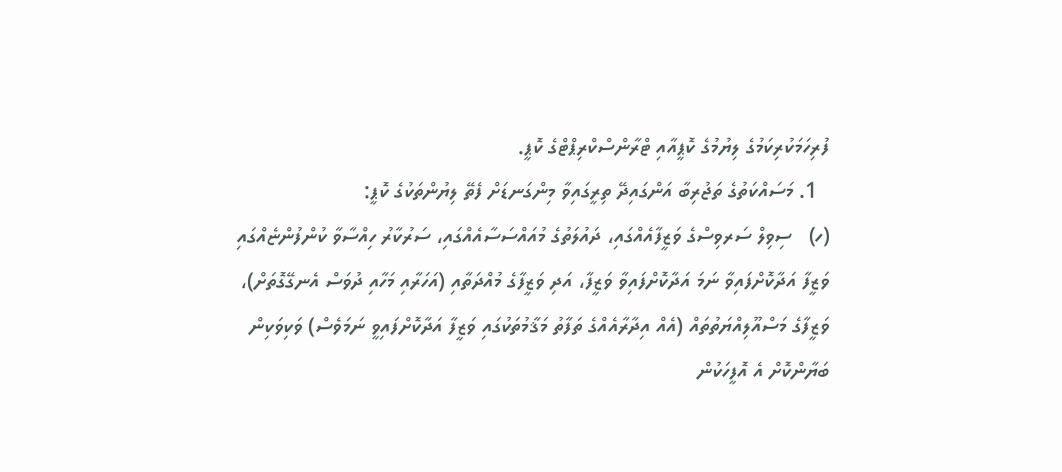ފުރިހަމަކުރިކަމުގެ ލިޔުމުގެ ކޮޕީއާއި ޓްރާންސްކްރިޕްޓްގެ ކޮޕީ.
  1. މަސައްކަތުގެ ތަޖުރިބާ އަންގައިދޭ ތިރީގައިވާ މިންގަނޑަށް ފެތޭ ލިޔުންތަކުގެ ކޮޕީ:
(ހ)   ސިވިލް ސަރވިސްގެ ވަޒީފާއެއްގައި، ދައުލަތުގެ މުއައްސަސާއެއްގައި، ސަރުކާރު ހިއްސާވާ ކުންފުންޏެއްގައި ވަޒީފާ އަދާކޮށްފައިވާ ނަމަ އަދާކޮށްފައިވާ ވަޒީފާ، އަދި ވަޒީފާގެ މުއްދަތާއި (އަހަރާއި މަހާއި ދުވަސް އެނގޭގޮތަށް)، ވަޒީފާގެ މަސްއޫލިއްޔަތުތައް (އެއް އިދާރާއެއްގެ ތަފާތު މަޤާމުތަކުގައި ވަޒީފާ އަދާކޮށްފައިވީ ނަމަވެސް) ވަކިވަކިން ބަޔާންކޮށް އެ އޮފީހަކުން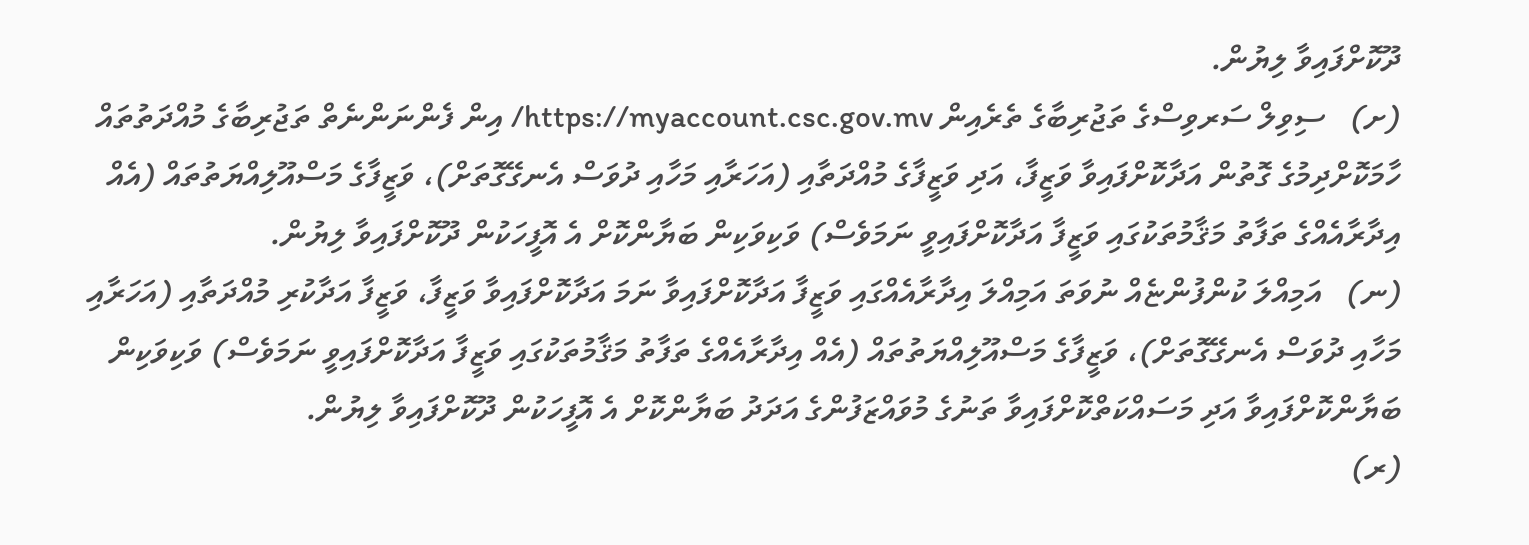ދޫކޮށްފައިވާ ލިޔުން.
(ށ)   ސިވިލް ސަރވިސްގެ ތަޖުރިބާގެ ތެރެއިން https://myaccount.csc.gov.mv/ އިން ފެންނަންނެތް ތަޖުރިބާގެ މުއްދަތުތައް ހާމަކޮށްދިމުގެ ގޮތުން އަދާކޮށްފައިވާ ވަޒީފާ، އަދި ވަޒީފާގެ މުއްދަތާއި (އަހަރާއި މަހާއި ދުވަސް އެނގޭގޮތަށް)، ވަޒީފާގެ މަސްއޫލިއްޔަތުތައް (އެއް އިދާރާއެއްގެ ތަފާތު މަޤާމުތަކުގައި ވަޒީފާ އަދާކޮށްފައިވީ ނަމަވެސް) ވަކިވަކިން ބަޔާންކޮށް އެ އޮފީހަކުން ދޫކޮށްފައިވާ ލިޔުން.
(ނ)   އަމިއްލަ ކުންފުންޏެއް ނުވަތަ އަމިއްލަ އިދާރާއެއްގައި ވަޒީފާ އަދާކޮށްފައިވާ ނަމަ އަދާކޮށްފައިވާ ވަޒީފާ، ވަޒީފާ އަދާކުރި މުއްދަތާއި (އަހަރާއި މަހާއި ދުވަސް އެނގޭގޮތަށް)، ވަޒީފާގެ މަސްއޫލިއްޔަތުތައް (އެއް އިދާރާއެއްގެ ތަފާތު މަޤާމުތަކުގައި ވަޒީފާ އަދާކޮށްފައިވީ ނަމަވެސް) ވަކިވަކިން ބަޔާންކޮށްފައިވާ އަދި މަސައްކަތްކޮށްފައިވާ ތަނުގެ މުވައްޒަފުންގެ އަދަދު ބަޔާންކޮށް އެ އޮފީހަކުން ދޫކޮށްފައިވާ ލިޔުން.
(ރ)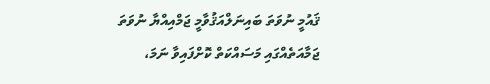ޤައުމީ ނުވަތަ ބައިނަލްއަޤުވާމީ ޖަމްއިއްޔާ ނުވަތަ ޖަމާއަތެއްގައި މަސައްކަތް ކޮށްފައިވާ ނަމަ،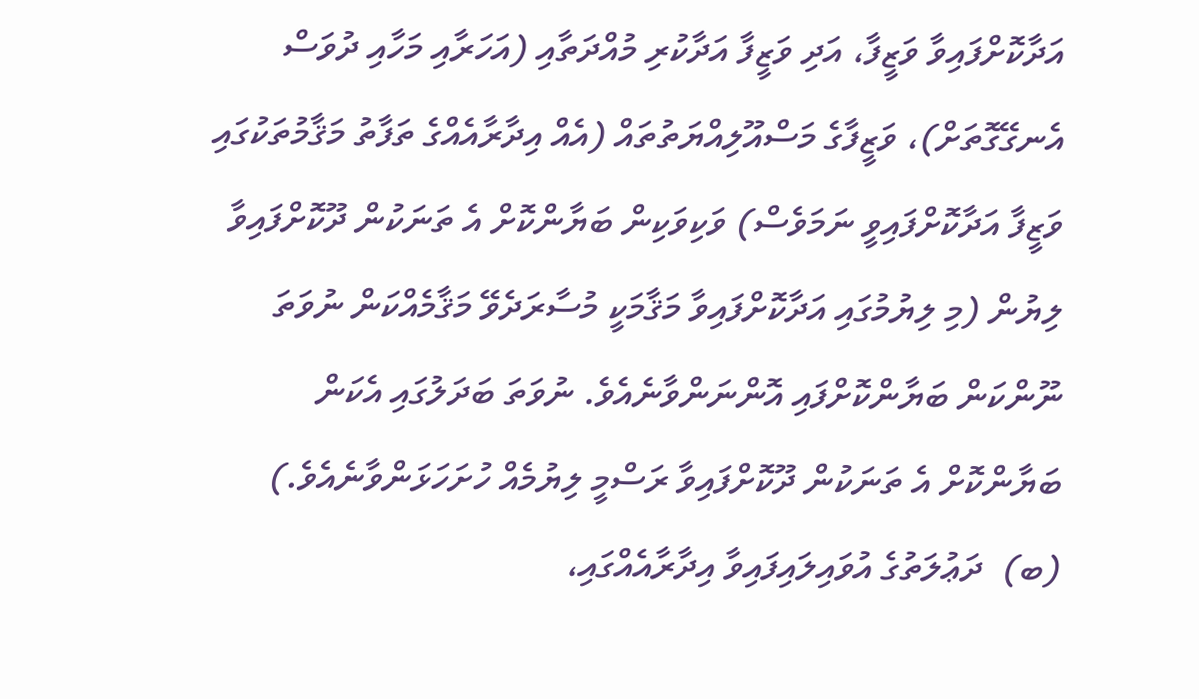އަދާކޮށްފައިވާ ވަޒީފާ، އަދި ވަޒީފާ އަދާކުރި މުއްދަތާއި (އަހަރާއި މަހާއި ދުވަސް އެނގޭގޮތަށް)، ވަޒީފާގެ މަސްއޫލިއްޔަތުތައް (އެއް އިދާރާއެއްގެ ތަފާތު މަޤާމުތަކުގައި ވަޒީފާ އަދާކޮށްފައިވީ ނަމަވެސް) ވަކިވަކިން ބަޔާންކޮށް އެ ތަނަކުން ދޫކޮށްފައިވާ ލިޔުން (މި ލިޔުމުގައި އަދާކޮށްފައިވާ މަޤާމަކީ މުސާރަދެވޭ މަޤާމެއްކަން ނުވަތަ ނޫންކަން ބަޔާންކޮށްފައި އޮންނަންވާނެއެވެ. ނުވަތަ ބަދަލުގައި އެކަން ބަޔާންކޮށް އެ ތަނަކުން ދޫކޮށްފައިވާ ރަސްމީ ލިޔުމެއް ހުށަހަޅަންވާނެއެވެ.)
(ބ)  ދަޢުލަތުގެ އުވައިލައިފައިވާ އިދާރާއެއްގައި،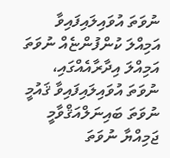ނުވަތަ އުވައިލައިފައިވާ އަމިއްލަ ކުންފުންޏެއް ނުވަތަ އަމިއްލަ އިދާރާއެއްގައި، ނުވަތަ އުވައިލައިފައިވާ ޤައުމީ ނުވަތަ ބައިނަލްއަޤްވާމީ ޖަމިއްޔާ ނުވަތަ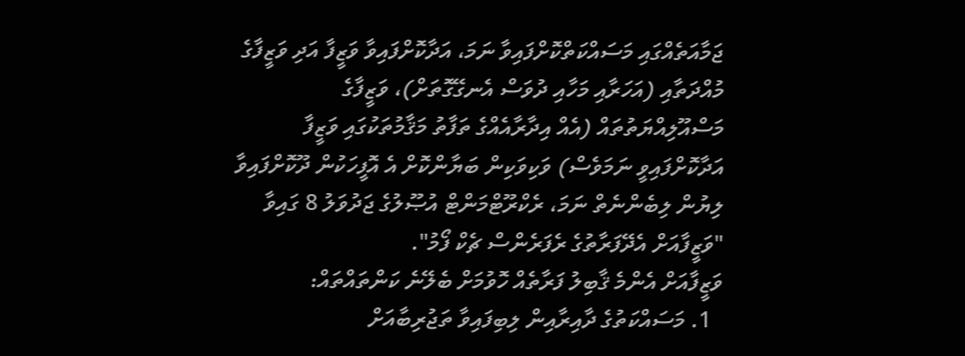ޖަމާއަތެއްގައި މަސައްކަތްކޮށްފައިވާ ނަމަ، އަދާކޮށްފައިވާ ވަޒީފާ އަދި ވަޒީފާގެ މުއްދަތާއި (އަހަރާއި މަހާއި ދުވަސް އެނގޭގޮތަށް)، ވަޒީފާގެ މަސްއޫލިއްޔަތުތައް (އެއް އިދާރާއެއްގެ ތަފާތު މަޤާމުތަކުގައި ވަޒީފާ އަދާކޮށްފައިވީ ނަމަވެސް) ވަކިވަކިން ބަޔާންކޮށް އެ އޮފީހަކުން ދޫކޮށްފައިވާ ލިޔުން ލިބެންނެތް ނަމަ، ރެކްރޫޓްމަންޓް އުޞޫލުގެ ޖަދުވަލު 8 ގައިވާ "ވަޒީފާއަށް އެދޭފަރާތުގެ ރެފަރެންސް ޗެކް ފޯމު".
ވަޒީފާއަށް އެންމެ ޤާބިލު ފަރާތެއް ހޮވުމަށް ބެލޭނެ ކަންތައްތައް:
  1. މަސައްކަތުގެ ދާއިރާއިން ލިބިފައިވާ ތަޖުރިބާއަށް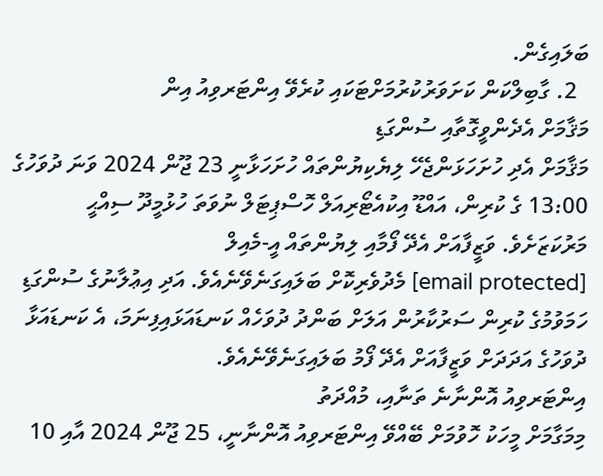ބަލައިގެން.
  2. ގާބިލްކަން ކަށަވަރުކުރުމަށްޓަކައި ކުރެވޭ އިންޓަރވިއު އިން
މަޤާމަށް އެދެންވީގޮތާއި ސުންގަޑި
މަޤާމަށް އެދި ހުށަހަޅަންޖެހޭ ލިޔެކިޔުންތައް ހުށަހަޅާނީ 23 ޖޫން 2024 ވަނަ ދުވަހުގެ 13:00 ގެ ކުރިން، އައްޑޫ އިކުއެޓޯރިއަލް ހޮސްޕިޓަލް ނުވަތަ ހުޅުމީދޫ ސިއްޙީ މަރުކަޒަށެވެ. ވަޒީފާއަށް އެދޭ ފޯމާއި ލިޔުންތައް އީ-މެއިލް
[email protected] މެދުވެރިކޮށް ބަލައިގަނެވޭނެއެވެ. އަދި އިޢުލާނުގެ ސުންގަޑި ހަމަވުމުގެ ކުރިން ސަރުކާރުން އަލަށް ބަންދު ދުވަހެއް ކަނޑައަޅައިފިނަމަ، އެ ކަނޑައަޅާ ދުވަހުގެ އަދަދަށް ވަޒީފާއަށް އެދޭ ފޯމު ބަލައިގަނެވޭނެއެވެ.
އިންޓަރވިއު އޮންނާނެ ތަނާއި، މުއްދަތު
މިމަގާމަށް މީހަކު ހޮވުމަށް ބޭއްވޭ އިންޓަރވިއު އޮންނާނީ، 25 ޖޫން 2024 އާއި 10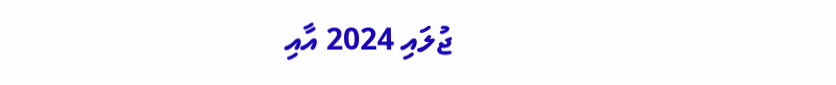ޖުލައި 2024 އާއި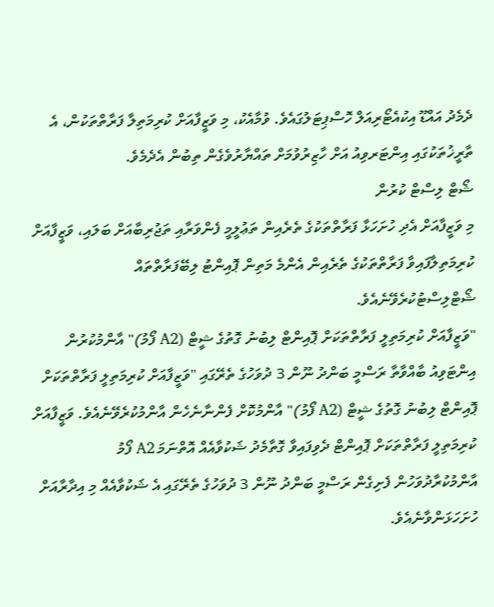ދެމެދު އައްޑޫ އިކުއެޓޯރިއަލް ހޮސްޕިޓަލުގައެވެ. ވުމާއެކު، މި ވަޒީފާއަށް ކުރިމަތިލާ ފަރާތްތަކުން، އެ ތާރީޚުތަކުގައި އިންޓަރވިއު އަށް ހާޒިރުވުމަށް ތައްޔާރުވެގެން ތިބުން އެދެމެވެ.
ޝޯޓް ލިސްޓް ކުރުން
މި ވަޒީފާއަށް އެދި ހުށަހަޅާ ފަރާތްތަކުގެ ތެރެއިން ތަޢުލީމީ ފެންވަރާއި ތަޖުރިބާއަށް ބަލައި، ވަޒީފާއަށް ކުރިމަތިލާފައިވާ ފަރާތްތަކުގެ ތެރެއިން އެންމެ މަތިން ޕޮއިންޓު ލިބޭފަރާތްތައް ޝޯޓްލިސްޓުކުރެވޭނެއެވެ.
"ވަޒީފާއަށް ކުރިމަތިލީ ފަރާތްތަކަށް ޕޮއިންޓް ލިބުނު ގޮތުގެ ޝީޓް (A2 ފޯމު)" އާންމުކުރުން
އިންޓަވިއު ބާއްވާތާ ރަސްމީ ބަންދު ނޫން 3 ދުވަހުގެ ތެރޭގައި "ވަޒީފާއަށް ކުރިމަތިލީ ފަރާތްތަކަށް ޕޮއިންޓް ލިބުނު ގޮތުގެ ޝީޓް (A2 ފޯމު)" އާންމުކޮށް ފެންނާނެހެން އާންމުކުރެވޭނެއެވެ. ވަޒީފާއަށް ކުރިމަތިލީ ފަރާތްތަކަށް ޕޮއިންޓް ދެވިފައިވާ ގޮތާމެދު ޝަކުވާއެއް އޮތްނަމަ A2 ފޯމު އާންމުކުރާދުވަހުން ފެށިގެން ރަސްމީ ބަންދު ނޫން 3 ދުވަހުގެ ތެރޭގައި އެ ޝަކުވާއެއް މި އިދާރާއަށް ހުށަހަޅަންވާނެއެވެ.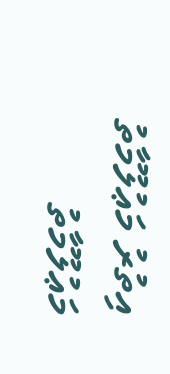އިތުރު މަޢުލޫމާތު
މަޢުލޫމާތު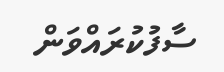ސާފުކުރައްވަން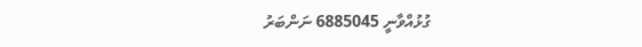ގުޅުއްވާނީ 6885045 ނަންބަރު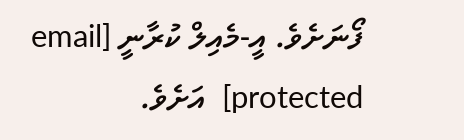ފޯނަށެވެ. އީ-މެއިލް ކުރާނީ [email protected]  އަށެވެ.